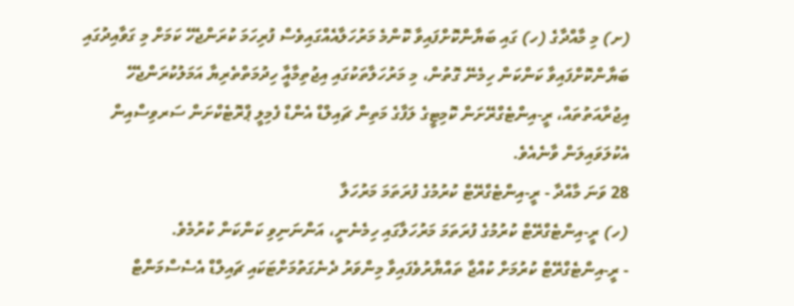(ށ) މި މާއްދާގެ (ހ) ގައި ބަޔާންކޮށްފައިވާ ކޮންމެ މަރުހަލާއެއްގައިވެސް ފުރިހަމަ ކުރަންޖެހޭ ކަމަށް މި ގަވާއިދުގައި ބަޔާންކޮށްފައިވާ ކަންކަން ހިމެނޭ ގޮތުން، މި މަރުހަލާތަކުގައި އިޖުތިމާއާީ ހިދުމަތްތެރިޔާ އަމަލުކުރަންޖެހޭ އިޖުރާއަތުތައް، ރީ-އިންޓެގްރޭށަން ކޮމިޓީގެ ލަފާގެ މަތިން ޗައިލްޑް އެންޑް ފެމިލީ ޕްރޮޓެކްށަން ސަރވިސްއިން އެކުލަވައިލަން ވާނެއެވެ.
28 ވަނަ މާއްދާ - ރީ-އިންޓެގްރޭޓް ކުރުމުގެ ފުރަތަމަ މަރުހަލާ
(ހ) ރީ-އިންޓެގްރޭޓް ކުރުމުގެ ފުރަތަމަ މަރުހަލާގައި ހިމެނެނީ، އަންނަނިވި ކަންކަން ކުރުމެވެ.
- ރީ-އިންޓެގްރޭޓް ކުރުމަށް ކުއްޖާ ތައްޔާރުވެފައިވާ މިންވަރު ދެނެގަތުމަށްޓަކައި ޗައިލްޑް އެސެސްމަންޓް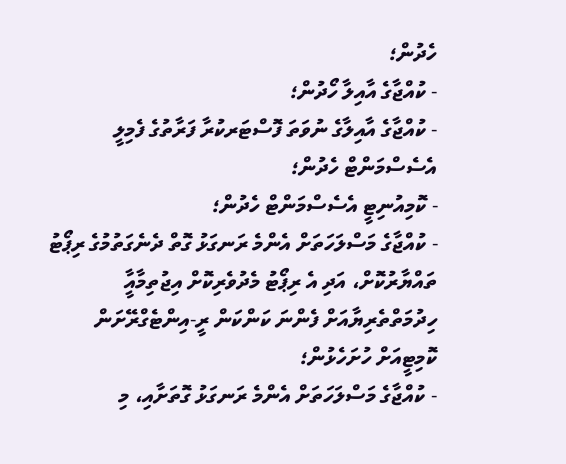ހެދުން؛
- ކުއްޖާގެ އާއިލާ ހޯދުން؛
- ކުއްޖާގެ އާއިލާގެ ނުވަތަ ފޮސްޓަރކުރާ ފަރާތުގެ ފެމިލީ އެސެސްމަންޓް ހެދުން؛
- ކޮމިއުނިޓީ އެސެސްމަންޓް ހެދުން؛
- ކުއްޖާގެ މަސްލަހަތަށް އެންމެ ރަނގަޅު ގޮތް ދެނެގަތުމުގެ ރިޕޯޓު ތައްޔާރުކޮށް، އަދި އެ ރިޕޯޓު މެދުވެރިކޮށް އިޖުތިމާއާީ ހިދުމަތްތެރިޔާއަށް ފެންނަ ކަންކަން ރީ-އިންޓެގްރޭށަން ކޮމިޓީއަށް ހުށަހެޅުން؛
- ކުއްޖާގެ މަސްލަހަތަށް އެންމެ ރަނގަޅު ގޮތަށާއި، މި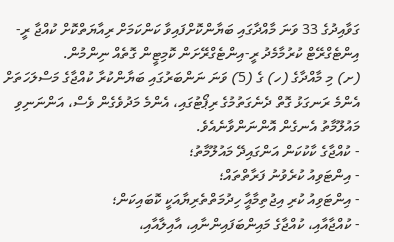ގަވާއިދުގެ 33 ވަނަ މާއްދާގައި ބަޔާންކޮށްފައިވާ ކަންކަމަށް ރިއާޔަތްކޮށް ކުއްޖާ ރީ-އިންޓެގްރޭޓް ކުރުމާމެދު ރީ-އިންޓެގްރޭށަން ކޮމިޓީން ގޮތެއް ނިންމުން.
(ށ) މި މާއްދާގެ (ހ) ގެ (5) ވަނަ ނަންބަރުގައި ބަޔާންކުރާ ކުއްޖާގެ މަސްލަހަތަށް އެންމެ ރަނގަޅު ގޮތް ދެނެގަތުމުގެ ރިޕޯޓުގައި، އެންމެ މަދުވެގެން ވެސް، އަންނަނިވި މައުލޫމާތު އެނގެން އޮންނަންވާނެއެވެ.
- ކުއްޖާގެ ކާކުކަން އަންގައިދޭ މައުލޫމާތު؛
- އިންޓަވިއު ކުރެވުނު ފަރާތްތައް؛
- އިންޓަވިއު ކުރި އިޖުތިމާއާީ ހިދުމަތްތެރިޔާއަކީ ކޮބައިކަން؛
- ކުއްޖާއާއި، ކުއްޖާގެ މައިންބަފައިންނާއި، އާއިލާއާއި،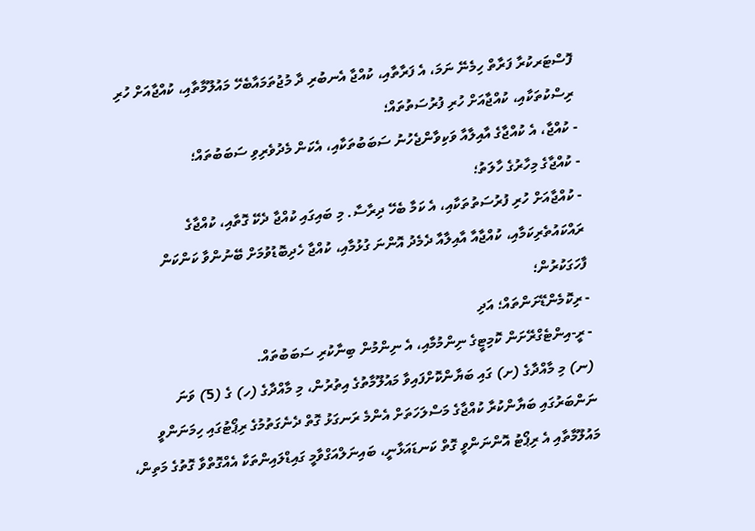ފޮސްޓަރކުރާ ފަރާތް ހިމެނޭ ނަމަ، އެ ފަރާތާއި، ކުއްޖާ އެނބުރި ދާ މުޖުތަމައާބެހޭ މައުލޫމާތާއި، ކުއްޖާއަށް ހުރި ރިސްކުތަކާއި، ކުއްޖާއަށް ހުރި ފުރުސަތުތައް؛
- ކުއްޖާ، އެ ކުއްޖާގެ އާއިލާއާ ވަކިވާންޖެހުނު ސަބަބުތަކާއި، އެކަން މެދުވެރިވި ސަބަބުތައް؛
- ކުއްޖާގެ މިހާރުގެ ހާލަތު؛
- ކުއްޖާއަށް ހުރި ފުރުސަތުތަކާއި، އެ ކަމާ ބެހޭ ދިރާސާ. މި ބައިގައި ކުއްޖާ ދެކޭ ގޮތާއި، ކުއްޖާގެ ރައްކައުތެރިކަމާއި، ކުއްޖާއާ އާއިލާއާ ދެމެދު އޮންނަ ގުޅުމާއި، ކުއްޖާ ހެދިބޮޑުވުމަށް ބޭނުންވާ ކަންކަން ފާހަގަކުރުން؛
- ރިކޮމެންޑޭށަންތައް؛ އަދި
- ރީ-އިންޓެގްރޭށަން ކޮމިޓީގެ ނިންމުމާއި، އެ ނިންމުން ބިނާކުރި ސަބަބުތައް.
(ނ) މި މާއްދާގެ (ށ) ގައި ބަޔާންކޮށްފައިވާ މައުލޫމާތުގެ އިތުރުން، މި މާއްދާގެ (ހ) ގެ (5) ވަނަ ނަންބަރުގައި ބަޔާންކުރާ ކުއްޖާގެ މަސްލަހަތަށް އެންމެ ރަނގަޅު ގޮތް ދެނެގަތުމުގެ ރިޕޯޓުގައި ހިމަނަންވީ މައުލޫމާތާއި އެ ރިޕޯޓު އޮންނަންވީ ގޮތް ކަނޑައަޅާނީ، ބައިނަލްއަގްވާމީ ގައިޑްލައިންތަކާ އެއްގޮތްވާ ގޮތުގެ މަތިން،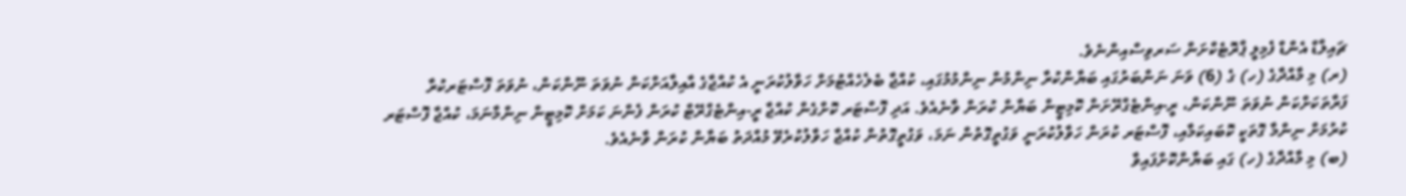ޗައިލްޑް އެންޑް ފެމިލީ ޕްރޮޓެކްށަން ސަރވިސްއިންނެވެ.
(ރ) މި މާއްދާގެ (ހ) ގެ (6) ވަނަ ނަންބަރުގައި ބަޔާންކުރާ ނިންމުން ނިންމުމުގައި، ކުއްޖާ ބެލެހެއްޓުމަށް ހަވާލުކުރަނީ އެ ކުއްޖާގެ އާއިލާއަށްކަން ނުވަތަ ނޫންކަން، ނުވަތަ ފޮސްޓަރކުރާ ފަރާތަކަށްކަން ނުވަތަ ނޫންކަން، ރީ-އިންޓެގްރޭށަން ކޮމިޓީން ބަޔާން ކުރަން ވާނެއެވެ. އަދި ފޮސްޓަރ ކޮށްގެން ކުއްޖާ ރީ-އިންޓެގްރޭޓް ކުރަން ފެންނަ ކަމަށް ކޮމިޓީން ނިންމާނަމަ، ކުއްޖާ ފޮސްޓަރ ކުރުމަށް ނިންމާ ގޮތަކީ ކޮބައިކަމާއި، ފޮސްޓަރ ކުރަން ހަވާލުކުރަނީ ވަގުތީގޮތުން ނަމަ، ވަގުތީގޮތުން ކުއްޖާ ހަވާލުކުރެވޭ މުއްދަތު ބަޔާން ކުރަން ވާނެއެވެ.
(ބ) މި މާއްދާގެ (ހ) ގައި ބަޔާންކޮށްފައިވާ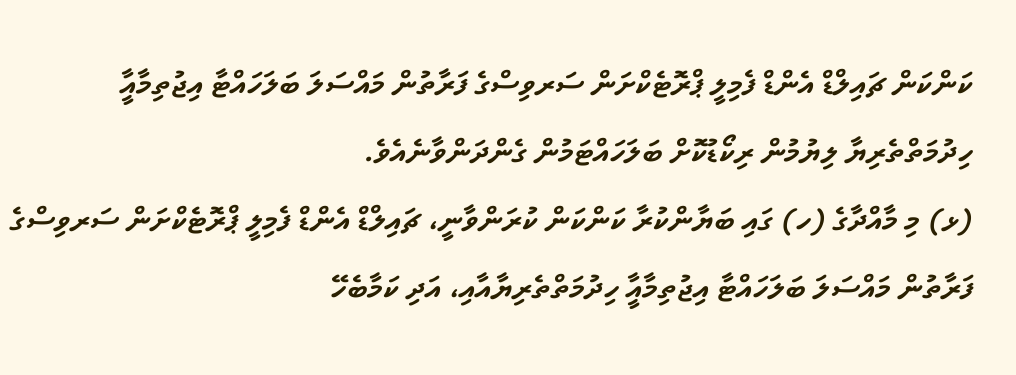ކަންކަން ޗައިލްޑް އެންޑް ފެމިލީ ޕްރޮޓެކްށަން ސަރވިސްގެ ފަރާތުން މައްސަލަ ބަލަހައްޓާ އިޖުތިމާއާީ ހިދުމަތްތެރިޔާ ލިޔުމުން ރިކޯޑުކޮށް ބަލަހައްޓަމުން ގެންދަންވާނެއެވެ.
(ޅ) މި މާއްދާގެ (ހ) ގައި ބަޔާންކުރާ ކަންކަން ކުރަންވާނީ، ޗައިލްޑް އެންޑް ފެމިލީ ޕްރޮޓެކްށަން ސަރވިސްގެ ފަރާތުން މައްސަލަ ބަލަހައްޓާ އިޖުތިމާއާީ ހިދުމަތްތެރިޔާއާއި، އަދި ކަމާބެހޭ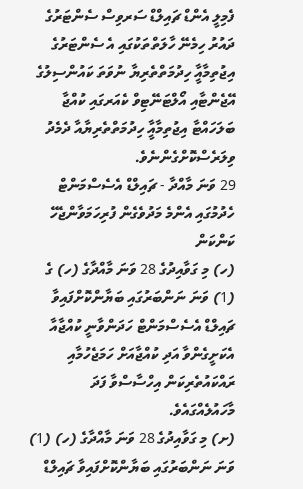ފެމިލީ އެންޑް ޗައިލްޑް ސަރވިސް ސެންޓަރުގެ ދައުރު ހިމެނޭ ހާލަތްތަކުގައި އެ ސެންޓަރުގެ އިޖުތިމާއާީ ހިދުމަތްތެރިޔާ ނުވަތަ ކައުންސިލުގެ އޭޖެންޓާއި އޯލްޓަނޭޓިވް ކެއަރގައި ކުއްޖާ ބަލަހައްޓާ އިޖުތިމާއާީ ހިދުމަތްތެރިޔާއާ ދެމެދު ވިލަރެސްކޮށްގެންނެވެ.
29 ވަނަ މާއްދާ - ޗައިލްޑް އެސެސްމަންޓް ހެދުމުގައި އެންމެ މަދުވެގެން ފުރިހަމަވާންޖެހޭ ކަންކަން
(ހ) މި ގަވާއިދުގެ 28 ވަނަ މާއްދާގެ (ހ) ގެ (1) ވަނަ ނަންބަރުގައި ބަޔާންކޮށްފައިވާ ޗައިލްޑް އެސެސްމަންޓް ހަދަންވާނީ ކުއްޖާއާ އެކަށީގެންވާ އަދި ކުއްޖާއަށް ހަމަޖެހުމާއި ރައްކައުތެރިކަން އިހްސާސްވާ ފަދަ މާހައުލެއްގައެވެ.
(ށ) މި ގަވާއިދުގެ 28 ވަނަ މާއްދާގެ (ހ) (1) ވަނަ ނަންބަރުގައި ބަޔާންކޮށްފައިވާ ޗައިލްޑް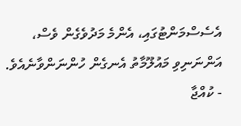އެސެސްމަންޓުގައި، އެންމެ މަދުވެގެން ވެސް، އަންނަނިވި މައުލޫމާތު އެނގެން ހުންނަންވާނެއެވެ.
- ކުއްޖާ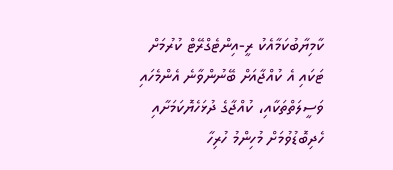ކާމިޔާބުކަމާއެކު ރީ-އިންޓެގްރޭޓް ކުރުމަށް ޓަކައި އެ ކުއްޖާއަށް ބޭނުންވާނެ އެންމެހައި ވަސީލަތްތަކާއި، ކުއްޖާގެ ދުޅަހެޔޮކަމަށާއި ހެދިބޮޑުވުމަށް މުހިންމު ހުރިހާ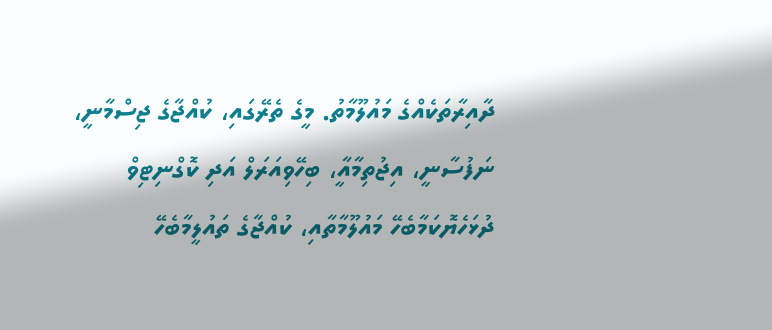ދާއިރާތަކެއްގެ މައުލޫމާތު. މީގެ ތެރޭގައި، ކުއްޖާގެ ޖިސްމާނީ، ނަފުސާނީ، އިޖުތިމާއާީ، ބިހޭވިއަރަލް އަދި ކޮގްނިޓިވް ދުޅަހެޔޮކަމާބެހޭ މައުލޫމާތާއި، ކުއްޖާގެ ތައުލީމާބެހޭ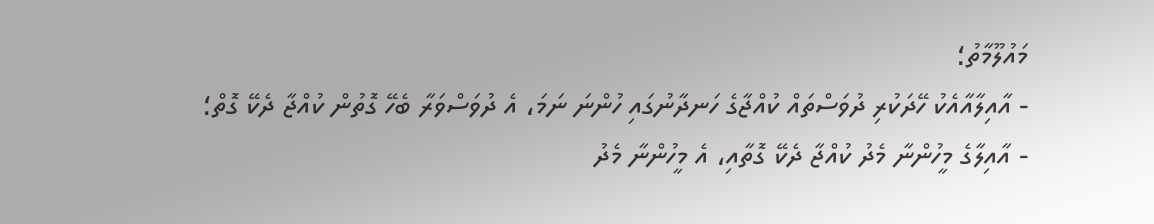މައުލޫމާތު؛
- އާއިލާއާއެކު ހޭދަކުރި ދުވަސްތައް ކުއްޖާގެ ހަނދާނުގައި ހުންނަ ނަމަ، އެ ދުވަސްވަރާ ބެހޭ ގޮތުން ކުއްޖާ ދެކޭ ގޮތް؛
- އާއިލާގެ މީހުންނާ މެދު ކުއްޖާ ދެކޭ ގޮތާއި، އެ މީހުންނާ މެދު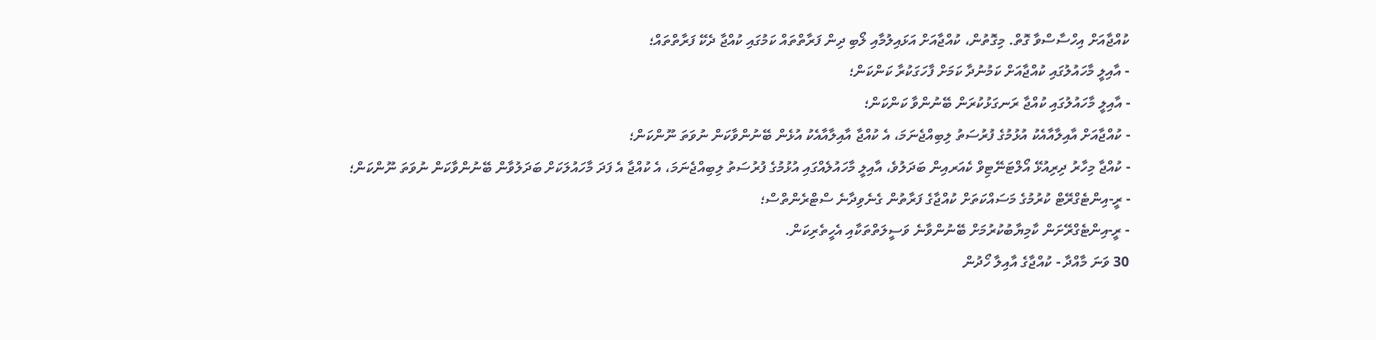ކުއްޖާއަށް އިހްސާސްވާ ގޮތް. މިގޮތުން، ކުއްޖާއަށް އަޅައިލުމާއި ލޯބި ދިން ފަރާތްތައް ކަމުގައި ކުއްޖާ ދެކޭ ފަރާތްތައް؛
- އާއިލީ މާހައުލުގައި ކުއްޖާއަށް ކަމުނުދާ ކަމަށް ފާހަގަކުރާ ކަންކަން؛
- އާއިލީ މާހައުލުގައި ކުއްޖާ ރަނގަޅުކުރަން ބޭނުންވާ ކަންކަން؛
- ކުއްޖާއަށް އާއިލާއާއެކު އުޅުމުގެ ފުރުސަތު ލިބިއްޖެނަމަ، އެ ކުއްޖާ އާއިލާއާއެކު އުޅެން ބޭނުންވާކަން ނުވަތަ ނޫންކަން؛
- ކުއްޖާ މިހާރު ދިރިއުޅޭ އޯލްޓަނޭޓިވް ކެއަރއިން ބަދަލުވެ، އާއިލީ މާހައުލެއްގައި އުޅުމުގެ ފުރުސަތު ލިބިއްޖެނަމަ، އެ ކުއްޖާ އެ ފަދަ މާހައުލަކަށް ބަދަލުވާން ބޭނުންވާކަން ނުވަތަ ނޫންކަން؛
- ރީ-އިންޓެގްރޭޓް ކުރުމުގެ މަސައްކަތަށް ކުއްޖާގެ ފަރާތުން ގެނެވިދާނެ ސްޓްރެންތްސް؛
- ރީ-އިންޓެގްރޭށަން ކާމިޔާބުކުރުމަށް ބޭނުންވާނެ ވަސީލަތްތަކާއި އެހީތެރިކަން.
30 ވަނަ މާއްދާ - ކުއްޖާގެ އާއިލާ ހޯދުން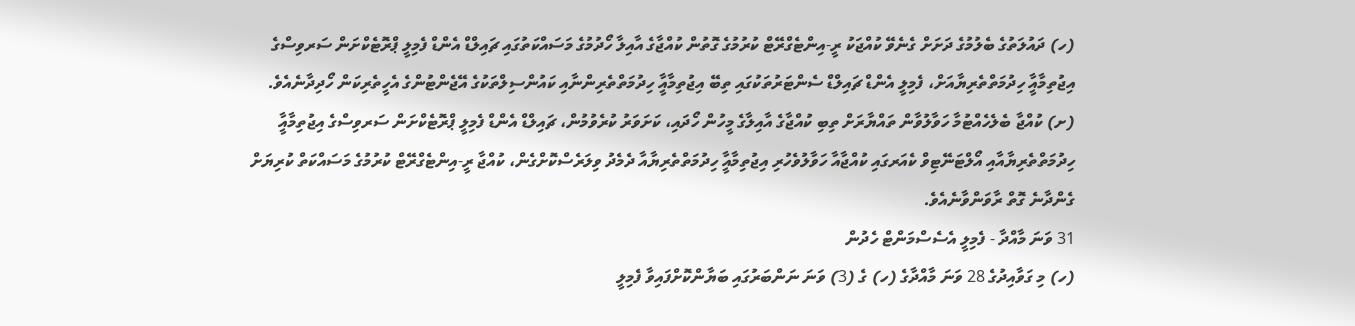(ހ) ދައުލަތުގެ ބެލުމުގެ ދަށަށް ގެނެވޭ ކުއްޖަކު ރީ-އިންޓެގްރޭޓް ކުރުމުގެ ގޮތުން ކުއްޖާގެ އާއިލާ ހޯދުމުގެ މަސައްކަތުގައި ޗައިލްޑް އެންޑް ފެމިލީ ޕްރޮޓެކްށަން ސަރވިސްގެ އިޖުތިމާއާީ ހިދުމަތްތެރިޔާއަށް، ފެމިލީ އެންޑް ޗައިލްޑް ސެންޓަރުތަކުގައި ތިބޭ އިޖުތިމާއާީ ހިދުމަތްތެރިންނާއި ކައުންސިލްތަކުގެ އޭޖެންޓުންގެ އެހީތެރިކަން ހޯދިދާނެއެވެ.
(ށ) ކުއްޖާ ބެލެހެއްޓުމާ ހަވާލުވާން ތައްޔާރަށް ތިބި ކުއްޖާގެ އާއިލާގެ މީހުން ހޯދައި، ކަށަވަރު ކުރެވުމުން، ޗައިލްޑް އެންޑް ފެމިލީ ޕްރޮޓެކްށަން ސަރވިސްގެ އިޖުތިމާއާީ ހިދުމަތްތެރިޔާއާއި އޯލްޓަނޭޓިވް ކެއަރގައި ކުއްޖާއާ ހަވާލުވެހުރި އިޖުތިމާއާީ ހިދުމަތްތެރިޔާއާ ދެމެދު ވިލަރެސްކޮށްގެން، ކުއްޖާ ރީ-އިންޓެގްރޭޓް ކުރުމުގެ މަސައްކަތް ކުރިޔަށް ގެންދާނެ ގޮތް ރާވަންވާނެއެވެ.
31 ވަނަ މާއްދާ - ފެމިލީ އެސެސްމަންޓް ހެދުން
(ހ) މި ގަވާއިދުގެ 28 ވަނަ މާއްދާގެ (ހ) ގެ (3) ވަނަ ނަންބަރުގައި ބަޔާންކޮށްފައިވާ ފެމިލީ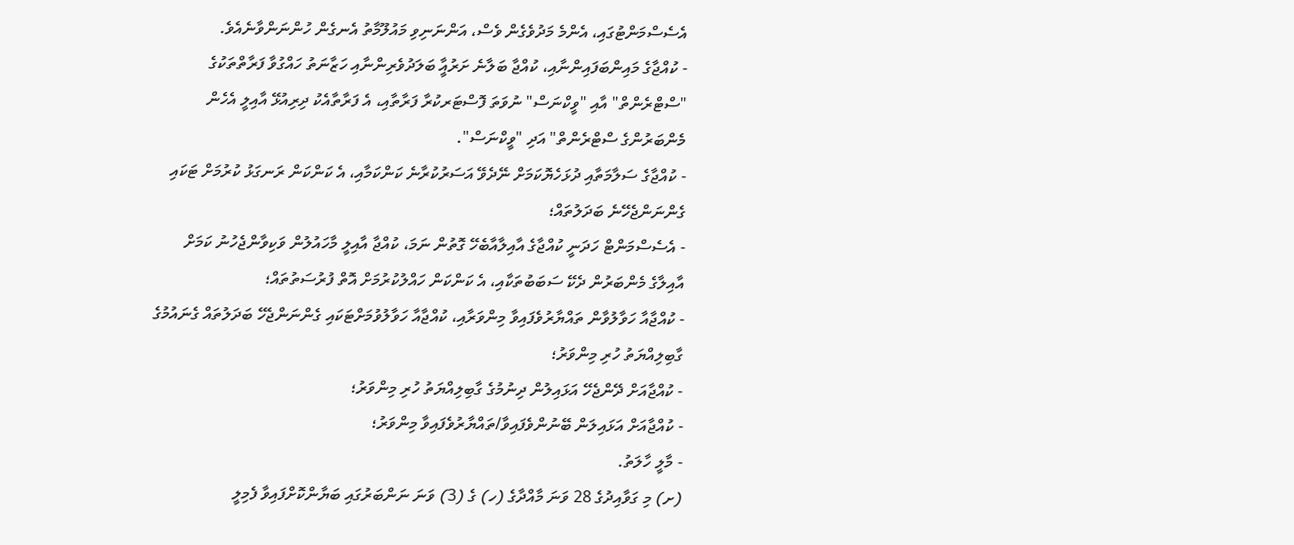އެސެސްމަންޓުގައި، އެންމެ މަދުވެގެން ވެސް، އަންނަނިވި މައުލޫމާތު އެނގެން ހުންނަންވާނެއެވެ.
- ކުއްޖާގެ މައިންބަފައިންނާއި، ކުއްޖާ ބަލާނެ ށަރުއާީ ބަލަދުވެރިންނާއި ހަޒާނަތު ހައްގުވާ ފަރާތްތަކުގެ "ސްޓްރެންތް" އާއި "ވީކްނަސް" ނުވަތަ ފޮސްޓަރކުރާ ފަރާތާއި، އެ ފަރާތާއެކު ދިރިއުޅޭ އާއިލީ އެހެން މެންބަރުންގެ ސްޓްރެންތް" އަދި "ވީކްނަސް".
- ކުއްޖާގެ ސަލާމަތާއި ދުޅަހެޔޮކަމަށް ނޭދެވޭ އަސަރުކުރާނެ ކަންކަމާއި، އެ ކަންކަން ރަނގަޅު ކުރުމަށް ޓަކައި ގެންނަންޖެހޭނެ ބަދަލުތައް؛
- އެސެސްމަންޓް ހަދަނީ ކުއްޖާގެ އާއިލާއާބެހޭ ގޮތުން ނަމަ، ކުއްޖާ އާއިލީ މާހައުލުން ވަކިވާންޖެހުނު ކަމަށް އާއިލާގެ މެންބަރުން ދެކޭ ސަބަބުތަކާއި، އެ ކަންކަން ހައްލުކުރުމަށް އޮތް ފުރުސަތުތައް؛
- ކުއްޖާއާ ހަވާލުވާން ތައްޔާރުވެފައިވާ މިންވަރާއި، ކުއްޖާއާ ހަވާލުވުމަށްޓަކައި ގެންނަންޖެހޭ ބަދަލުތައް ގެނައުމުގެ ގާބިލިއްޔަތު ހުރި މިންވަރު؛
- ކުއްޖާއަށް ދޭންޖެހޭ އަޅައިލުން ދިނުމުގެ ގާބިލިއްޔަތު ހުރި މިންވަރު؛
- ކުއްޖާއަށް އަޅައިލަން ބޭނުންވެފައިވާ/ތައްޔާރުވެފައިވާ މިންވަރު؛
- މާލީ ހާލަތު.
(ށ) މި ގަވާއިދުގެ 28 ވަނަ މާއްދާގެ (ހ) ގެ (3) ވަނަ ނަންބަރުގައި ބަޔާންކޮށްފައިވާ ފެމިލީ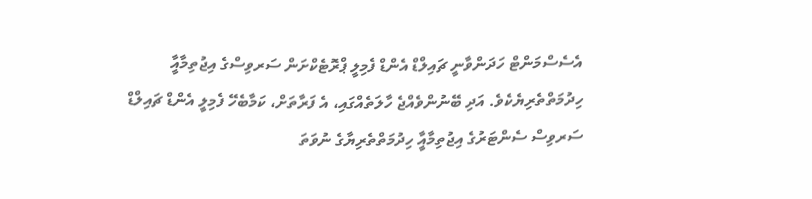އެސެސްމަންޓް ހަދަންވާނީ ޗައިލްޑް އެންޑް ފެމިލީ ޕްރޮޓެކްށަން ސަރވިސްގެ އިޖުތިމާއާީ ހިދުމަތްތެރިޔެކެވެ. އަދި ބޭނުންވެއްޖެ ހާލަތެއްގައި، އެ ފަރާތަށް، ކަމާބެހޭ ފެމިލީ އެންޑް ޗައިލްޑް ސަރވިސް ސެންޓަރުގެ އިޖުތިމާއާީ ހިދުމަތްތެރިޔާގެ ނުވަތަ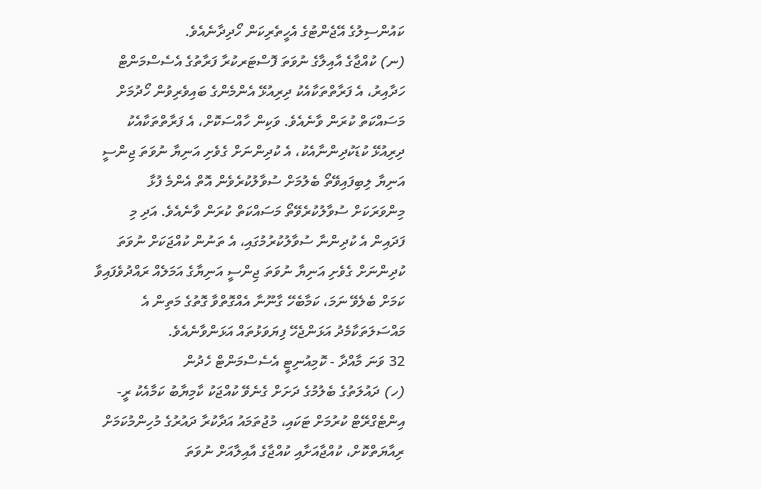ކައުންސިލުގެ އޭޖެންޓުގެ އެހީތެރިކަން ހޯދިދާނެއެވެ.
(ނ) ކުއްޖާގެ އާއިލާގެ ނުވަތަ ފޮސްޓަރކުރާ ފަރާތުގެ އެސެސްމަންޓް ހަދާއިރު، އެ ފަރާތްތަކާއެކު ދިރިއުޅޭ އެންމެންގެ ބައިވެރިވުން ހޯދުމަށް މަސައްކަތް ކުރަން ވާނެއެވެ. ވަކިން ހާއްސަކޮށް، އެ ފަރާތްތަކާއެކު ދިރިއުޅޭ ކުޑަކުދިންނާއެކު، އެ ކުދިންނަށް ގެވެށި އަނިޔާ ނުވަތަ ޖިންސީ އަނިޔާ ލިބިފައިވޭތޯ ބެލުމަށް ސުވާލުކުރެވެން އޮތް އެންމެ ފުޅާ މިންވަރަކަށް ސުވާލުކުރެވޭތޯ މަސައްކަތް ކުރަން ވާނެއެވެ. އަދި މި ފަދައިން އެ ކުދިންނާ ސުވާލުކުރުމުގައި، އެ ތަނުން ކުއްޖަކަށް ނުވަތަ ކުދިންނަށް ގެވެށި އަނިޔާ ނުވަތަ ޖިންސީ އަނިޔާގެ އަމަލެއް ރައްދުވެފައިވާ ކަމަށް ބެލެވޭ ނަމަ، ކަމާބެހޭ ގާނޫނާ އެއްގޮތްވާ ގޮތުގެ މަތިން އެ މައްސަލަތަކާމެދު އަޅަންޖެހޭ ފިޔަވަޅުތައް އަޅަންވާނެއެވެ.
32 ވަނަ މާއްދާ - ކޮމިއުނިޓީ އެސެސްމަންޓް ހެދުން
(ހ) ދައުލަތުގެ ބެލުމުގެ ދަށަށް ގެނެވޭ ކުއްޖަކު ކާމިޔާބު ކަމާއެކު ރީ-އިންޓެގްރޭޓް ކުރުމަށް ޓަކައި، މުޖުތަމައު އަދާކުރާ ދައުރުގެ މުހިންމުކަމަށް ރިއާޔަތްކޮށް، ކުއްޖާއަށާއި ކުއްޖާގެ އާއިލާއަށް ނުވަތަ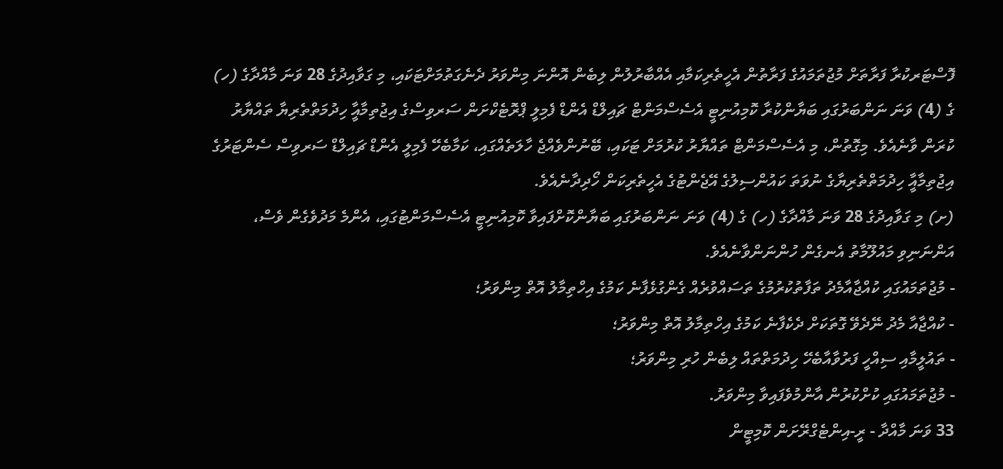ފޮސްޓަރކުރާ ފަރާތަށް މުޖުތަމައުގެ ފަރާތުން އެހީތެރިކަމާއި އެއްބާރުލުން ލިބެން އޮންނަ މިންވަރު ދެނެގަތުމަށްޓަކައި، މި ގަވާއިދުގެ 28 ވަނަ މާއްދާގެ (ހ) ގެ (4) ވަނަ ނަންބަރުގައި ބަޔާންކުރާ ކޮމިއުނިޓީ އެސެސްމަންޓް ޗައިލްޑް އެންޑް ފެމިލީ ޕްރޮޓެކްށަން ސަރވިސްގެ އިޖުތިމާއާީ ހިދުމަތްތެރިޔާ ތައްޔާރު ކުރަން ވާނެއެވެ. މިގޮތުން، މި އެސެސްމަންޓް ތައްޔާރު ކުރުމަށް ޓަކައި، ބޭނުންވެއްޖެ ހާލަތެއްގައި، ކަމާބެހޭ ފެމިލީ އެންޑް ޗައިލްޑް ސަރވިސް ސެންޓަރުގެ އިޖުތިމާއާީ ހިދުމަތްތެރިޔާގެ ނުވަތަ ކައުންސިލުގެ އޭޖެންޓުގެ އެހީތެރިކަން ހޯދިދާނެއެވެ.
(ށ) މި ގަވާއިދުގެ 28 ވަނަ މާއްދާގެ (ހ) ގެ (4) ވަނަ ނަންބަރުގައި ބަޔާންކޮށްފައިވާ ކޮމިއުނިޓީ އެސެސްމަންޓުގައި، އެންމެ މަދުވެގެން ވެސް، އަންނަނިވި މައުލޫމާތު އެނގެން ހުންނަންވާނެއެވެ.
- މުޖުތަމައުގައި ކުއްޖާއާމެދު ތަފާތުކުރުމުގެ ތަސައްވުރެއް ގެންގުޅެފާނެ ކަމުގެ އިހްތިމާލު އޮތް މިންވަރު؛
- ކުއްޖާއާ މެދު ނޭދެވޭ ގޮތަކަށް ދެކެފާނެ ކަމުގެ އިހްތިމާލު އޮތް މިންވަރު؛
- ތައުލީމާއި ސިއްހީ ފަރުވާއާބެހޭ ހިދުމަތްތައް ލިބެން ހުރި މިންވަރު؛
- މުޖުތަމައުގައި ކުށްކުރުން އާންމުވެފައިވާ މިންވަރު.
33 ވަނަ މާއްދާ - ރީ-އިންޓެގްރޭށަން ކޮމިޓީން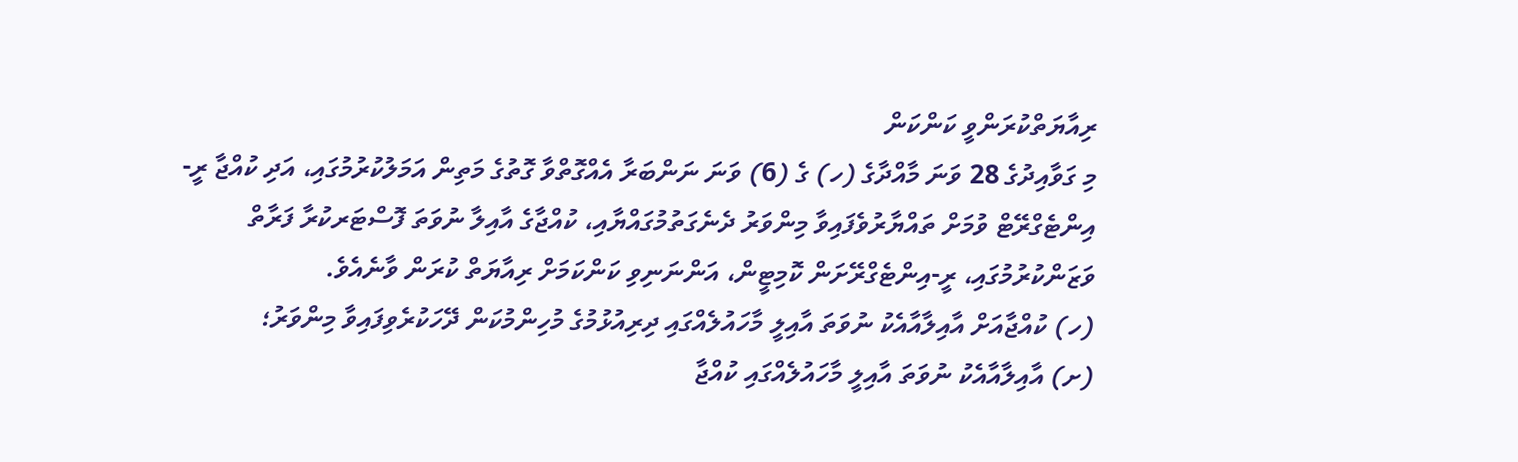ރިއާޔަތްކުރަންވީ ކަންކަން
މި ގަވާއިދުގެ 28 ވަނަ މާއްދާގެ (ހ) ގެ (6) ވަނަ ނަންބަރާ އެއްގޮތްވާ ގޮތުގެ މަތިން އަމަލުކުރުމުގައި، އަދި ކުއްޖާ ރީ-އިންޓެގްރޭޓް ވުމަށް ތައްޔާރުވެފައިވާ މިންވަރު ދެނެގަތުމުގައްޔާއި، ކުއްޖާގެ އާއިލާ ނުވަތަ ފޮސްޓަރކުރާ ފަރާތް ވަޒަންކުރުމުގައި، ރީ-އިންޓެގްރޭށަން ކޮމިޓީން، އަންނަނިވި ކަންކަމަށް ރިއާޔަތް ކުރަން ވާނެއެވެ.
(ހ) ކުއްޖާއަށް އާއިލާއާއެކު ނުވަތަ އާއިލީ މާހައުލެއްގައި ދިރިއުޅުމުގެ މުހިންމުކަން ދޭހަކުރެވިފައިވާ މިންވަރު؛
(ށ) އާއިލާއާއެކު ނުވަތަ އާއިލީ މާހައުލެއްގައި ކުއްޖާ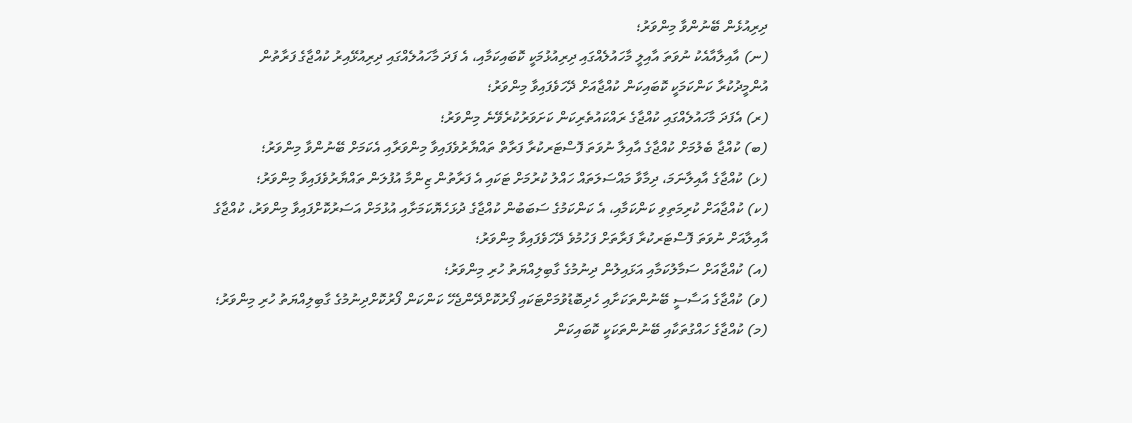ދިރިއުޅެން ބޭނުންވާ މިންވަރު؛
(ނ) އާއިލާއާއެކު ނުވަތަ އާއިލީ މާހައުލެއްގައި ދިރިއުޅުމަކީ ކޮބައިކަމާއި، އެ ފަދަ މާހައުލެއްގައި ދިރިއުޅޭއިރު ކުއްޖާގެ ފަރާތުން އުންމީދުކުރާ ކަންކަމަކީ ކޮބައިކަން ކުއްޖާއަށް ދޭހަވެފައިވާ މިންވަރު؛
(ރ) އެފަދަ މާހައުލެއްގައި ކުއްޖާގެ ރައްކައުތެރިކަން ކަށަވަރުކުރެވޭނެ މިންވަރު؛
(ބ) ކުއްޖާ ބެލުމަށް ކުއްޖާގެ އާއިލާ ނުވަތަ ފޮސްޓަރކުރާ ފަރާތް ތައްޔާރުވެފައިވާ މިންވަރާއި އެކަމަށް ބޭނުންވާ މިންވަރު؛
(ޅ) ކުއްޖާގެ އާއިލާނަމަ، ދިމާވާ މައްސަލަތައް ހައްލު ކުރުމަށް ޓަކައި އެ ފަރާތުން ޒިންމާ އުފުލަން ތައްޔާރުވެފައިވާ މިންވަރު؛
(ކ) ކުއްޖާއަށް ކުރިމަތިވި ކަންކަމާއި، އެ ކަންކަމުގެ ސަބަބުން ކުއްޖާގެ ދުޅަހެޔޮކަމަށާއި އުޅުމަށް އަސަރުކޮށްފައިވާ މިންވަރު، ކުއްޖާގެ އާއިލާއަށް ނުވަތަ ފޮސްޓަރކުރާ ފަރާތަށް ފަހުމުވެ ދޭހަވެފައިވާ މިންވަރު؛
(އ) ކުއްޖާއަށް ސަމާލުކަމާއި އަޅައިލުން ދިނުމުގެ ގާބިލިއްޔަތު ހުރި މިންވަރު؛
(ވ) ކުއްޖާގެ އަސާސީ ބޭނުންތަކަށާއި ހެދިބޮޑުވުމަށްޓަކައި ފޯރުކޮށްދޭންޖެހޭ ކަންކަން ފޯރުކޮށްދިނުމުގެ ގާބިލިއްޔަތު ހުރި މިންވަރު؛
(މ) ކުއްޖާގެ ހައްގުތަކާއި ބޭނުންތަކަކީ ކޮބައިކަން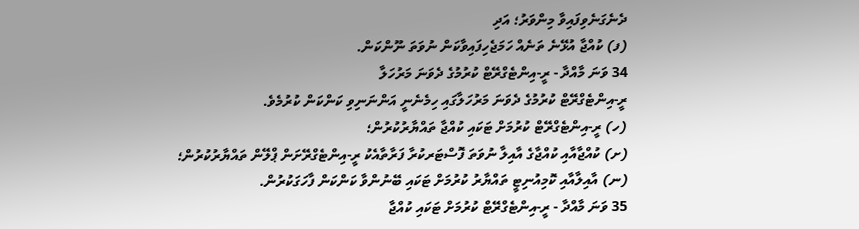ދެނެގަނެވިފައިވާ މިންވަރު؛ އަދި
(ފ) ކުއްޖާ އުޅޭނެ ތަނެއް ހަމަޖެހިފައިވާކަން ނުވަތަ ނޫންކަން.
34 ވަނަ މާއްދާ - ރީ-އިންޓެގްރޭޓް ކުރުމުގެ ދެވަނަ މަރުހަލާ
ރީ-އިންޓެގްރޭޓް ކުރުމުގެ ދެވަނަ މަރުހަލާގައި ހިމެނެނީ އަންނަނިވި ކަންކަން ކުރުމެވެ.
(ހ) ރީ-އިންޓެގްރޭޓް ކުރުމަށް ޓަކައި ކުއްޖާ ތައްޔާރުކުރުން؛
(ށ) ކުއްޖާއާއި ކުއްޖާގެ އާއިލާ ނުވަތަ ފޮސްޓަރކުރާ ފަރާތާއެކު ރީ-އިންޓެގްރޭށަން ޕްލޭން ތައްޔާރުކުރުން؛
(ނ) އާއިލާއާއި ކޮމިއުނިޓީ ތައްޔާރު ކުރުމަށް ޓަކައި ބޭނުންވާ ކަންކަން ފާހަގަކުރުން.
35 ވަނަ މާއްދާ - ރީ-އިންޓެގްރޭޓް ކުރުމަށް ޓަކައި ކުއްޖާ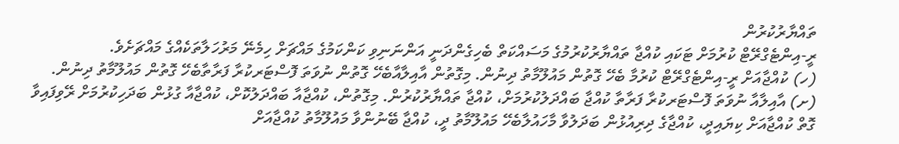ތައްޔާރުކުރުން
ރީ-އިންޓެގްރޭޓް ކުރުމަށް ޓަކައި ކުއްޖާ ތައްޔާރުކުރުމުގެ މަސައްކަތް ބެހިގެންދަނީ އަންނަނިވި ކަންކަމުގެ މައްޗަށް ހިމެނޭ މަރުހަލާތަކެއްގެ މައްޗަށެވެ.
(ހ) ކުއްޖާއަށް ރީ-އިންޓެގްރޭޓް ކުރުމާ ބެހޭ ގޮތުން މައުލޫމާތު ދިނުން. މިގޮތުން އާއިލާއާބެހޭ ގޮތުން ނުވަތަ ފޮސްޓަރކުރާ ފަރާތާބެހޭ ގޮތުން މައުލޫމާތު ދިނުން.
(ށ) އާއިލާއާ ނުވަތަ ފޮސްޓަރކުރާ ފަރާތާ ކުއްޖާ ބައްދަލުކުރުމަށް، ކުއްޖާ ތައްޔާރުކުރުން. މިގޮތުން، ކުއްޖާއާ ބައްދަލުކޮށް، ކުއްޖާއާ ގުޅުން ބަދަހިކުރުމަށް ރޭވިފައިވާ ގޮތް ކުއްޖާއަށް ކިޔައިދީ، ކުއްޖާގެ ދިރިއުޅުން ބަދަލުވާ މާހައުލާބެހޭ މައުލޫމާތު ދީ، ކުއްޖާ ބޭނުންވާ މައުލޫމާތު ކުއްޖާއަށް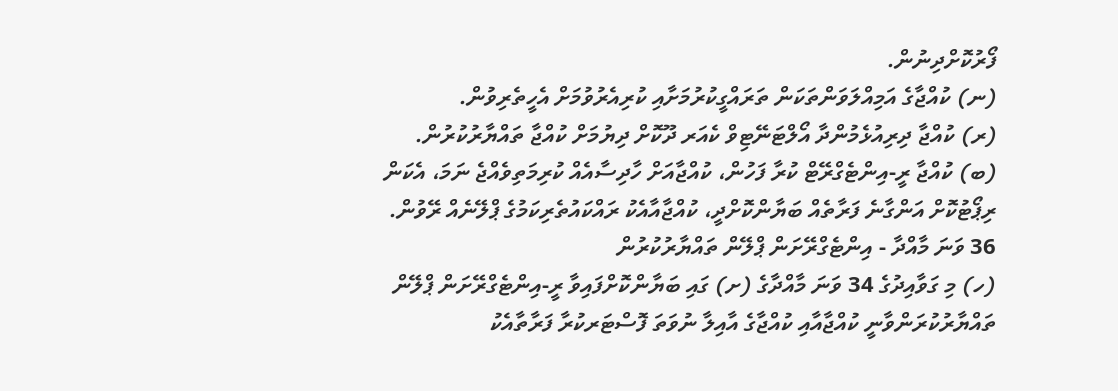ފޯރުކޮށްދިނުން.
(ނ) ކުއްޖާގެ އަމިއްލަވަންތަކަން ތަރައްގީކުރުމަށާއި ކުރިއެރުވުމަށް އެހީތެރިވުން.
(ރ) ކުއްޖާ ދިރިއުޅެމުންދާ އޯލްޓަނޭޓިވް ކެއަރ ދޫކޮށް ދިޔުމަށް ކުއްޖާ ތައްޔާރުކުރުން.
(ބ) ކުއްޖާ ރީ-އިންޓެގްރޭޓް ކުރާ ފަހުން، ކުއްޖާއަށް ހާދިސާއެއް ކުރިމަތިވެއްޖެ ނަމަ، އެކަން ރިޕޯޓުކޮށް އަންގާނެ ފަރާތެއް ބަޔާންކޮށްދީ، ކުއްޖާއާއެކު ރައްކައުތެރިކަމުގެ ޕްލޭނެއް ރޭވުން.
36 ވަނަ މާއްދާ - އިންޓެގްރޭށަން ޕްލޭން ތައްޔާރުކުރުން
(ހ) މި ގަވާއިދުގެ 34 ވަނަ މާއްދާގެ (ށ) ގައި ބަޔާންކޮށްފައިވާ ރީ-އިންޓެގްރޭށަން ޕްލޭން ތައްޔާރުކުރަންވާނީ ކުއްޖާއާއި ކުއްޖާގެ އާއިލާ ނުވަތަ ފޮސްޓަރކުރާ ފަރާތާއެކު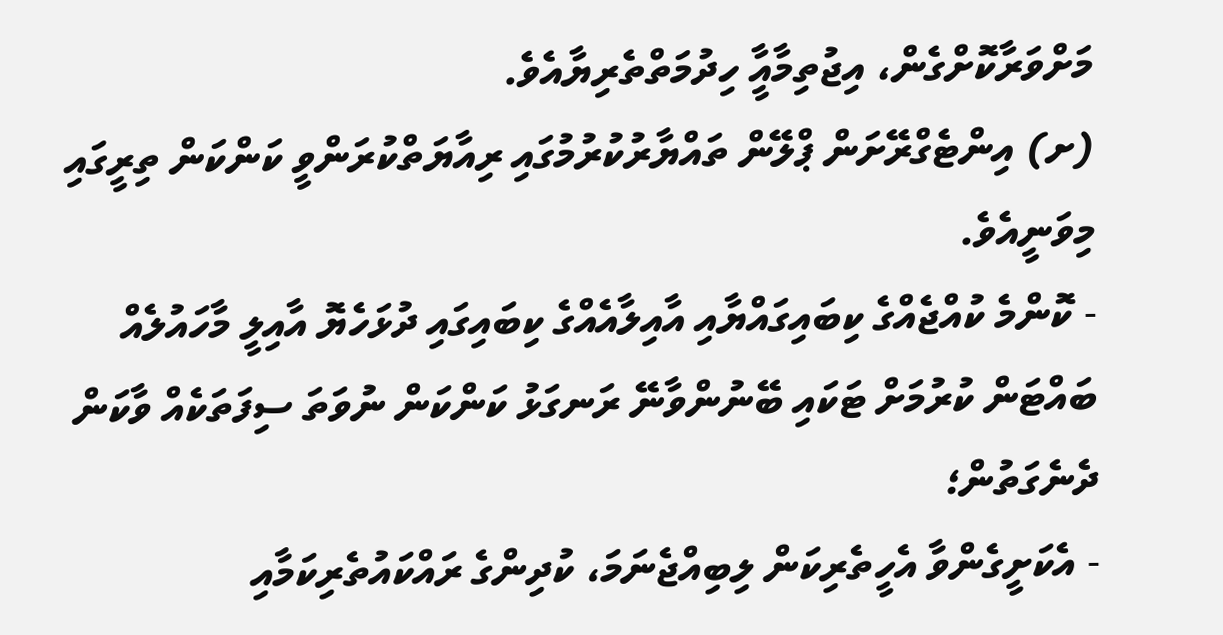މަށްވަރާކޮށްގެން، އިޖުތިމާއާީ ހިދުމަތްތެރިޔާއެވެ.
(ށ) އިންޓެގްރޭށަން ޕްލޭން ތައްޔާރުކުރުމުގައި ރިއާޔަތްކުރަންވީ ކަންކަން ތިރީގައި މިވަނީއެވެ.
- ކޮންމެ ކުއްޖެއްގެ ކިބައިގައްޔާއި އާއިލާއެއްގެ ކިބައިގައި ދުޅަހެޔޮ އާއިލީ މާހައުލެއް ބައްޓަން ކުރުމަށް ޓަކައި ބޭނުންވާނޭ ރަނގަޅު ކަންކަން ނުވަތަ ސިފަތަކެއް ވާކަން ދެނެގަތުން؛
- އެކަށީގެންވާ އެހީތެރިކަން ލިބިއްޖެނަމަ، ކުދިންގެ ރައްކައުތެރިކަމާއި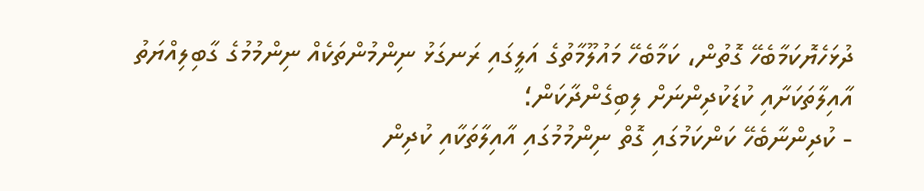ދުޅަހެޔޮކަމާބެހޭ ގޮތުން، ކަމާބެހޭ މައުލޫމާތުގެ އަލީގައި ރަނގަޅު ނިންމުންތަކެއް ނިންމުމުގެ ގާބިލިއްޔަތު އާއިލާތަކަށާއި ކުޑަކުދިންނަށް ލިބިގެންދާކަން؛
- ކުދިންނާބެހޭ ކަންކަމުގައި ގޮތް ނިންމުމުގައި އާއިލާތަކާއި ކުދިން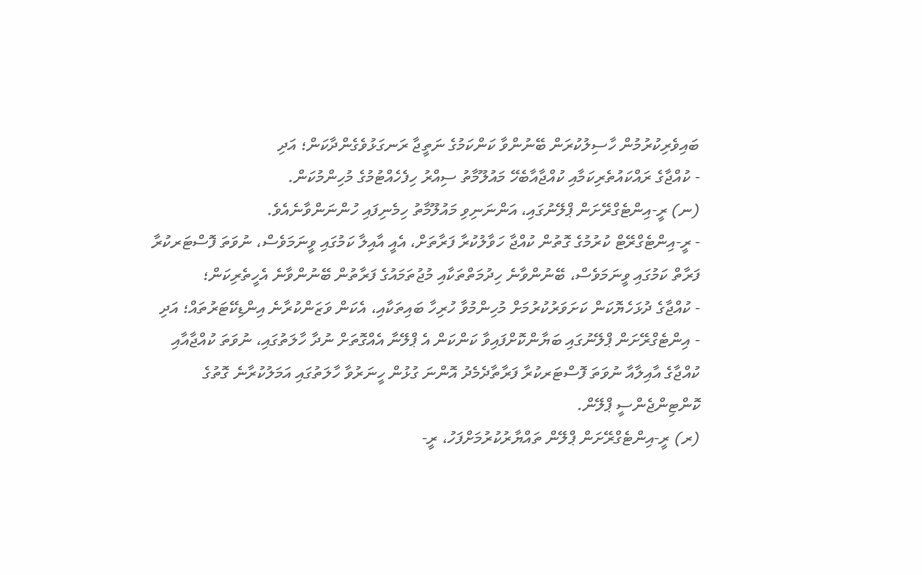ބައިވެރިކުރުމުން ހާސިލުކުރަން ބޭނުންވާ ކަންކަމުގެ ނަތީޖާ ރަނގަޅުވެގެންދާކަން؛ އަދި
- ކުއްޖާގެ ރައްކައުތެރިކަމާއި ކުއްޖާއާބެހޭ މައުލޫމާތު ސިއްރު ހިފެހެއްޓުމުގެ މުހިންމުކަން.
(ނ) ރީ-އިންޓެގްރޭށަން ޕްލޭނުގައި، އަންނަނިވި މައުލޫމާތު ހިމެނިފައި ހުންނަންވާނެއެވެ.
- ރީ-އިންޓެގްރޭޓް ކުރުމުގެ ގޮތުން ކުއްޖާ ހަވާލުކުރާ ފަރާތަށް، އެއީ އާއިލާ ކަމުގައި ވީނަމަވެސް، ނުވަތަ ފޮސްޓަރކުރާ ފަރާތް ކަމުގައި ވީނަމަވެސް، ބޭނުންވާނެ ހިދުމަތްތަކާއި މުޖުތަމައުގެ ފަރާތުން ބޭނުންވާނެ އެހީތެރިކަން؛
- ކުއްޖާގެ ދުޅަހެޔޮކަން ކަށަވަރުކުރުމަށް މުހިންމުވާ ހުރިހާ ބައިތަކާއި، އެކަން ވަޒަންކުރާނެ އިންޑިކޭޓަރުތައް؛ އަދި
- އިންޓެގްރޭށަން ޕްލޭނުގައި ބަޔާންކޮށްފައިވާ ކަންކަން އެ ޕްލޭނާ އެއްގޮތަށް ނުދާ ހާލަތުގައި، ނުވަތަ ކުއްޖާއާއި ކުއްޖާގެ އާއިލާއާ ނުވަތަ ފޮސްޓަރކުރާ ފަރާތާދެމެދު އޮންނަ ގުޅުން ހީނަރުވާ ހާލަތުގައި އަމަލުކުރާނެ ގޮތުގެ ކޮންޓިންޖެންސީ ޕްލޭން.
(ރ) ރީ-އިންޓެގްރޭށަން ޕްލޭން ތައްޔާރުކުރުމަށްފަހު، ރީ-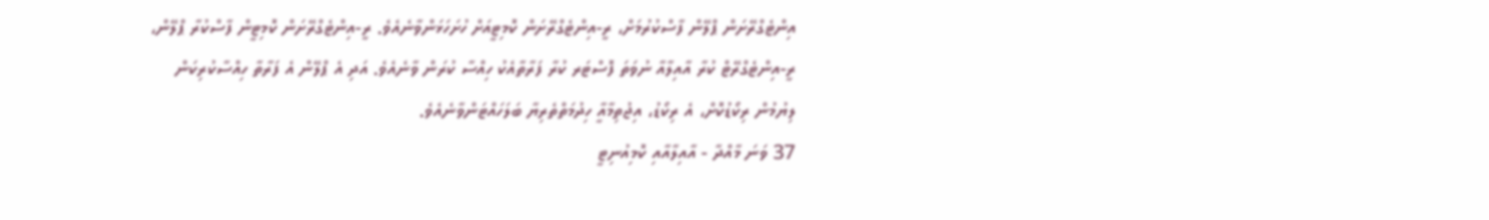އިންޓެގްރޭށަން ޕްލޭން ފާސްކުރުމަށް، ރީ-އިންޓެގްރޭށަން ކޮމިޓީއަށް ހުށަހަޅަންވާނެއެވެ. ރީ-އިންޓެގްރޭށަން ކޮމިޓީން ފާސްކުރާ ޕްލޭން، ރީ-އިންޓެގްރޭޓް ކުރާ އާއިލާއާ ނުވަތަ ފޮސްޓަރ ކުރާ ފަރާތާއެކު ހިއްސާ ކުރަން ވާނެއެވެ. އަދި އެ ޕްލޭން އެ ފަރާތާ ހިއްސާކުރިކަން ލިޔުމުން ރިކޯޑުކޮށް، އެ ރިކޯޑު، އިޖުތިމާއާީ ހިދުމަތްތެރިޔާ ބަލަހައްޓަންވާނެއެވެ.
37 ވަނަ މާއްދާ - އާއިލާއާއި ކޮމިއުނިޓީ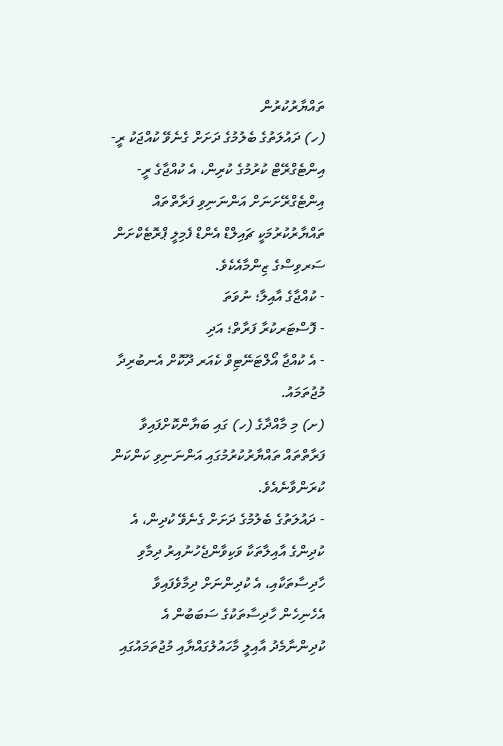ތައްޔާރުކުރުން
(ހ) ދައުލަތުގެ ބެލުމުގެ ދަށަށް ގެނެވޭ ކުއްޖަކު ރީ-އިންޓެގްރޭޓް ކުރުމުގެ ކުރިން، އެ ކުއްޖާގެ ރީ-އިންޓެގްރޭށަނަށް އަންނަނިވި ފަރާތްތައް ތައްޔާރުކުރުމަކީ ޗައިލްޑް އެންޑް ފެމިލީ ޕްރޮޓެކްށަން ސަރވިސްގެ ޒިންމާއެކެވެ.
- ކުއްޖާގެ އާއިލާ؛ ނުވަތަ
- ފޮސްޓަރކުރާ ފަރާތް؛ އަދި
- އެ ކުއްޖާ އޯލްޓަނޭޓިވް ކެއަރ ދޫކޮށް އެނބުރިދާ މުޖުތަމައު.
(ށ) މި މާއްދާގެ (ހ) ގައި ބަޔާންކޮށްފައިވާ ފަރާތްތައް ތައްޔާރުކުރުމުގައި އަންނަނިވި ކަންކަން ކުރަންވާނެއެވެ.
- ދައުލަތުގެ ބެލުމުގެ ދަށަށް ގެނެވޭ ކުދިން، އެ ކުދިންގެ އާއިލާތަކާ ވަކިވާންޖެހުނުއިރު ދިމާވި ހާދިސާތަކާއި، އެ ކުދިންނަށް ދިމާވެފައިވާ އެހެނިހެން ހާދިސާތަކުގެ ސަބަބުން އެ ކުދިންނާމެދު އާއިލީ މާހައުލުގައްޔާއި މުޖުތަމައުގައި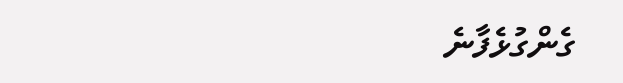ގެންގުޅެފާނެ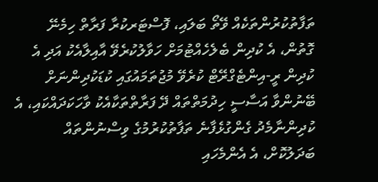ތަފާތުކުރުންތަކެއް ވޭތޯ ބަލައި، ފޮސްޓަރކުރާ ފަރާތް ހިމެނޭ ގޮތުން، އެ ކުދިން ބެލެހެއްޓުމަށް ހަވާލުކުރެވޭ އާއިލާއެކު އަދި އެ ކުދިން ރީ-އިންޓެގްރޭޓް ކުރެވޭ މުޖުތަމައުގައި ކުޑަކުދިންނަށް ބޭނުންވާ އަސާސީ ހިދުމަތްތައް ދޭ ފަރާތްތަކާއެކު ވާހަކަދައްކައި، އެ ކުދިންނާމެދު ގެންގުޅެފާނެ ތަފާތުކުރުމުގެ ވިސްނުންތައް ބަދަލުކޮށް، އެ އެންމެހައި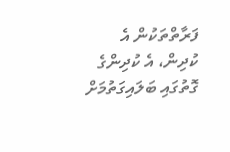ފަރާތްތަކުން އެ ކުދިން، އެ ކުދިންގެ ގޮތުގައި ބަލައިގަތުމަށް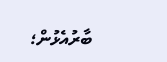ބާރުއެޅުން؛